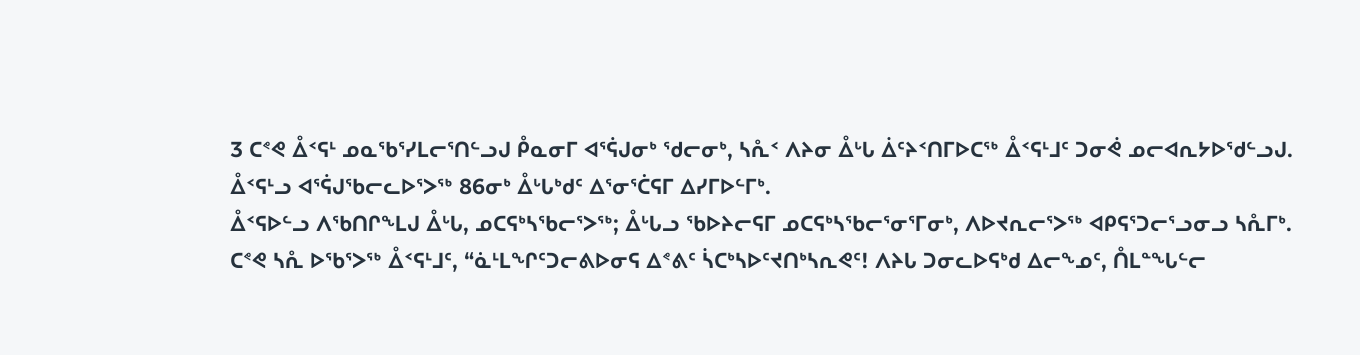3 ᑕᕝᕙ ᐂᑉᕋᒻ ᓄᓇᖃᕐᓯᒪᓕᕐᑎᓪᓗᒍ ᑬᓇᓂᒥ ᐊᕐᕌᒍᓂᒃ ᖁᓕᓂᒃ, ᓴᕅᑉ ᐱᔨᓂ ᐂᒡᒐ ᐄᑦᔨᑉᑎᒥᐅᑕᖅ ᐂᑉᕋᒻᒧᑦ ᑐᓂᕚ ᓄᓕᐊᕆᔭᐅᖁᓪᓗᒍ.
ᐂᑉᕋᒻᓗ ᐊᕐᕌᒍᖃᓕᓚᐅᕐᐳᖅ 86ᓂᒃ ᐂᒡᒐᒃᑯᑦ ᐃᕐᓂᕐᑖᕋᒥ ᐃᓯᒥᐅᓪᒥᒃ.
ᐂᑉᕋᐅᓪᓗ ᐱᖃᑎᒋᖕᒪᒍ ᐂᒡᒐ, ᓄᑕᕋᒃᓴᖃᓕᕐᐳᖅ; ᐂᒡᒐᓗ ᖃᐅᔨᓕᕋᒥ ᓄᑕᕋᒃᓴᖃᓕᕐᓂᕐᒥᓂᒃ, ᐱᐅᔪᕆᓕᕐᐳᖅ ᐊᑭᕋᕐᑐᓕᕐᓗᓂᓗ ᓴᕅᒥᒃ.
ᑕᕝᕙ ᓴᕅ ᐅᖃᕐᐳᖅ ᐂᑉᕋᒻᒧᑦ, “ᓈᒻᒪᖏᑦᑐᓕᕕᐅᓂᕋ ᐃᕝᕕᑦ ᓵᑕᒃᓴᐅᑦᔪᑎᒃᓴᕆᕙᑦ! ᐱᔨᒐ ᑐᓂᓚᐅᕋᒃᑯ ᐃᓕᖕᓄᑦ, ᑍᒪᓐᖓᓪᓕ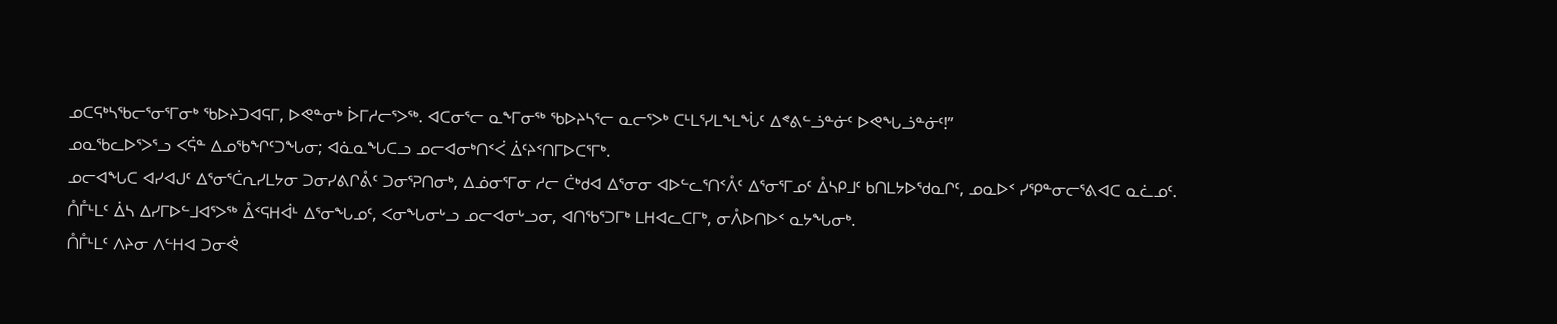ᓄᑕᕋᒃᓴᖃᓕᕐᓂᕐᒥᓂᒃ ᖃᐅᔨᑐᐊᕋᒥ, ᐅᕙᓐᓂᒃ ᐆᒥᓱᓕᕐᐳᖅ. ᐊᑕᓂᕐᓕ ᓇᖕᒥᓂᖅ ᖃᐅᔨᓴᕐᓕ ᓇᓕᕐᐳᒃ ᑕᒻᒪᕐᓯᒪᖕᒪᖔᑦ ᐃᕝᕕᓪᓘᓐᓃᑦ ᐅᕙᖓᓘᓐᓃᑦ!”
ᓄᓇᖃᓚᐅᕐᐳᕐᓗ ᐸᕌᓐ ᐃᓄᖃᖏᑦᑐᖓᓂ; ᐊᓈᓇᖓᑕᓗ ᓄᓕᐊᓂᒃᑎᑉᐹ ᐄᑦᔨᑉᑎᒥᐅᑕᕐᒥᒃ.
ᓄᓕᐊᖓᑕ ᐊᓯᐊᒍᑦ ᐃᕐᓂᕐᑖᕆᓯᒪᔭᓂ ᑐᓂᓯᕕᒋᕔᑦ ᑐᓂᕐᕈᑎᓂᒃ, ᐃᓅᓂᕐᒥᓂ ᓱᓕ ᑖᒃᑯᐊ ᐃᕐᓂᓂ ᐊᐅᓪᓚᕐᑎᑉᐰᑦ ᐃᕐᓂᕐᒥᓄᑦ ᐂᓴᑭᒧᑦ ᑲᑎᒪᔭᐅᖁᓇᒋᑦ, ᓄᓇᐅᑉ ᓯᕿᓐᓂᓕᕐᕕᐊᑕ ᓇᓛᓄᑦ.
ᑍᒤᒻᒪᑦ ᐄᓴ ᐃᓯᒥᐅᓪᒧᐊᕐᐳᖅ ᐂᑉᕋᕼᐋᒻ ᐃᕐᓂᖓᓄᑦ, ᐸᓂᖓᓂᒡᓗ ᓄᓕᐊᓂᒡᓗᓂ, ᐊᑎᖃᕐᑐᒥᒃ ᒪᕼᐊᓚᑕᒥᒃ, ᓂᐰᐅᑎᐅᑉ ᓇᔭᖓᓂᒃ.
ᑍᒤᒻᒪᑦ ᐱᔨᓂ ᐱᓪᕼᐊ ᑐᓂᕚ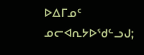ᐅᐃᒥᓄᑦ ᓄᓕᐊᕆᔭᐅᖁᓪᓗᒍ;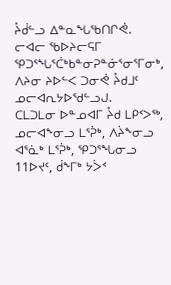ᔧᑰᓪᓗ ᐃᓐᓇᖓᖃᑎᒋᕚ.
ᓕᐊᓕ ᖃᐅᔨᓕᕋᒥ ᕿᑐᕐᖓᕐᑖᒃᑲᓐᓂᕈᓐᓃᕐᓂᕐᒥᓂᒃ, ᐱᔨᓂ ᔨᐅᓪᐸ ᑐᓂᕚ ᔧᑯᒧᑦ ᓄᓕᐊᕆᔭᐅᖁᓪᓗᒍ.
ᑕᒪᑐᒪᓂ ᐅᓐᓄᐊᒥ ᔧᑯ ᒪᑭᑉᐳᖅ, ᓄᓕᐊᖕᓂᓗ ᒪᕐᕉᒃ, ᐱᔩᖕᓂᓗ ᐊᕐᓈᒃ ᒪᕐᕉᒃ, ᕿᑐᕐᖓᓂᓗ 11ᐅᔪᑦ, ᑰᖕᒥᒃ ᔭᐴᑉ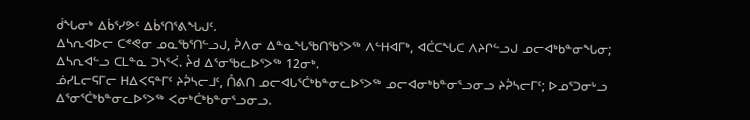ᑰᖓᓂᒃ ᐃᑳᕐᓯᕗᑦ ᐃᑳᕐᑎᕐᕕᖓᒍᑦ.
ᐃᓴᕆᐊᐅᓕ ᑕᕝᕙᓂ ᓄᓇᖃᕐᑎᓪᓗᒍ, ᕉᐱᓂ ᐃᓐᓇᖓᖃᑎᖃᕐᐳᖅ ᐱᓪᕼᐊᒥᒃ, ᐊᑖᑕᖓᑕ ᐱᔨᒋᓪᓗᒍ ᓄᓕᐊᒃᑲᓐᓂᖓᓂ; ᐃᓴᕆᐊᓪᓗ ᑕᒪᓐᓇ ᑐᓴᕐᐹ. ᔧᑯ ᐃᕐᓂᖃᓚᐅᕐᐳᖅ 12ᓂᒃ.
ᓅᓯᒪᓕᕋᒥᓕ ᕼᐃᐸᕋᓐᒥᑦ ᔨᕉᓴᓕᒧᑦ, ᑍᕕᑎ ᓄᓕᐊᒐᕐᑖᒃᑲᓐᓂᓚᐅᕐᐳᖅ ᓄᓕᐊᓂᒃᑲᓐᓂᕐᓗᓂᓗ ᔨᕉᓴᓕᒥᑦ; ᐅᓄᕐᑐᓂᒡᓗ ᐃᕐᓂᕐᑖᒃᑲᓐᓂᓚᐅᕐᐳᖅ ᐸᓂᒃᑖᒃᑲᓐᓂᕐᓗᓂᓗ.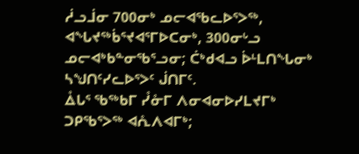ᓲᓗᒨᓂ 700ᓂᒃ ᓄᓕᐊᖃᓚᐅᕐᐳᖅ, ᐊᖓᔪᖅᑳᕐᔪᐊᕐᒥᐅᑕᓂᒃ, 300ᓂᒡᓗ ᓄᓕᐊᒃᑲᓐᓂᖃᕐᓗᓂ; ᑖᒃᑯᐊᓗ ᐆᒻᒪᑎᖓᓂᒃ ᓴᖑᑎᑦᓯᓚᐅᕐᐳᑦ ᒎᑎᒥᑦ.
ᐂᒐᕐ ᖃᖅᑲᒥ ᓮᓁᒥ ᐱᓂᐊᓂᐅᓯᒪᔪᒥᒃ ᑐᑭᖃᕐᐳᖅ ᐊᕅᐱᐊᒥᒃ;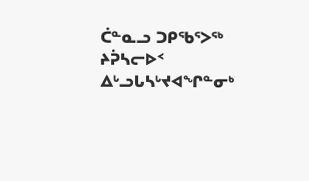ᑖᓐᓇᓗ ᑐᑭᖃᕐᐳᖅ ᔨᕉᓴᓕᐅᑉ ᐃᒡᓗᒐᓴᒡᔪᐊᖏᓐᓂᒃ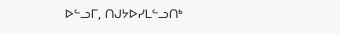ᐅᓪᓗᒥ, ᑎᒍᔭᐅᓯᒪᓪᓗᑎᒃ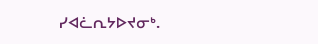ᓯᐊᓛᕆᔭᐅᔪᓂᒃ.